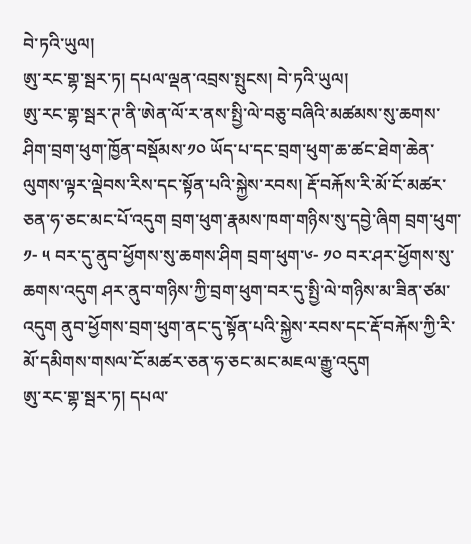བེ་ཏའི་ཡུལ།
ཨུ་རང་གྷ་སྦར་ཏ། དཔལ་ལྡན་འབྲས་སྤུངས། བེ་ཏའི་ཡུལ།
ཨུ་རང་གྷ་སྦར་ཊ་ནི་ཨེན་ལོ་ར་ནས་སྤྱི་ལེ་བཅུ་བཞིའི་མཚམས་སུ་ཆགས་ཤིག་བྲག་ཕུག་ཁྱོན་བསྡོམས་༡༠ ཡོད་པ་དང་བྲག་ཕུག་ཆ་ཚང་ཐེག་ཆེན་ལུགས་ལྟར་ལྡེབས་རིས་དང་སྟོན་པའི་སྐྱེས་རབས། རྡོ་བརྐོས་རི་མོ་ངོ་མཚར་ཅན་ཧ་ཅང་མང་པོ་འདུག བྲག་ཕུག་རྣམས་ཁག་གཉིས་སུ་དབྱེ་ཞིག བྲག་ཕུག་༡- ༥ བར་དུ་ནུབ་ཕྱོགས་སུ་ཆགས་ཤིག བྲག་ཕུག་༦- ༡༠ བར་ཤར་ཕྱོགས་སུ་ཆགས་འདུག ཤར་ནུབ་གཉིས་ཀྱི་བྲག་ཕུག་བར་དུ་སྤྱི་ལེ་གཉིས་མ་ཟིན་ཙམ་འདུག ནུབ་ཕྱོགས་བྲག་ཕུག་ནང་དུ་སྟོན་པའི་སྐྱེས་རབས་དང་རྡོ་བརྐོས་ཀྱི་རི་མོ་དམིགས་གསལ་ངོ་མཚར་ཅན་ཧ་ཅང་མང་མཇལ་རྒྱུ་འདུག
ཨུ་རང་གྷ་སྦར་ཏ། དཔལ་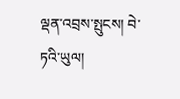ལྡན་འབྲས་སྤུངས། བེ་ཏའི་ཡུལ།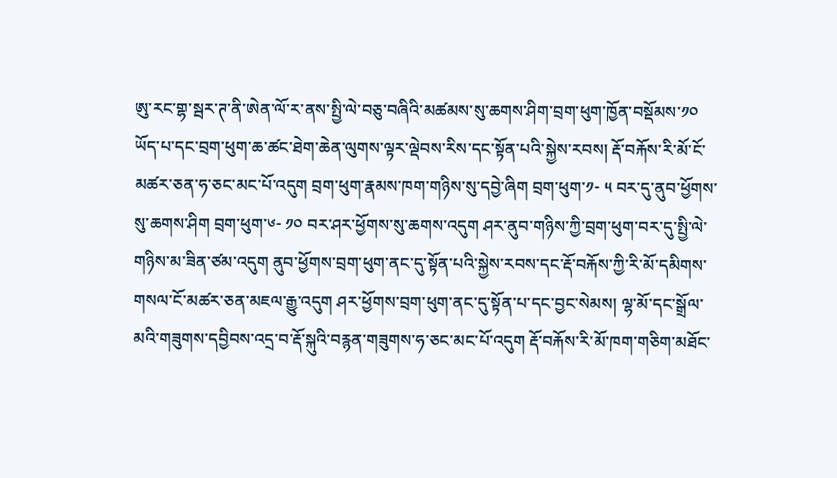ཨུ་རང་གྷ་སྦར་ཊ་ནི་ཨེན་ལོ་ར་ནས་སྤྱི་ལེ་བཅུ་བཞིའི་མཚམས་སུ་ཆགས་ཤིག་བྲག་ཕུག་ཁྱོན་བསྡོམས་༡༠ ཡོད་པ་དང་བྲག་ཕུག་ཆ་ཚང་ཐེག་ཆེན་ལུགས་ལྟར་ལྡེབས་རིས་དང་སྟོན་པའི་སྐྱེས་རབས། རྡོ་བརྐོས་རི་མོ་ངོ་མཚར་ཅན་ཧ་ཅང་མང་པོ་འདུག བྲག་ཕུག་རྣམས་ཁག་གཉིས་སུ་དབྱེ་ཞིག བྲག་ཕུག་༡- ༥ བར་དུ་ནུབ་ཕྱོགས་སུ་ཆགས་ཤིག བྲག་ཕུག་༦- ༡༠ བར་ཤར་ཕྱོགས་སུ་ཆགས་འདུག ཤར་ནུབ་གཉིས་ཀྱི་བྲག་ཕུག་བར་དུ་སྤྱི་ལེ་གཉིས་མ་ཟིན་ཙམ་འདུག ནུབ་ཕྱོགས་བྲག་ཕུག་ནང་དུ་སྟོན་པའི་སྐྱེས་རབས་དང་རྡོ་བརྐོས་ཀྱི་རི་མོ་དམིགས་གསལ་ངོ་མཚར་ཅན་མཇལ་རྒྱུ་འདུག ཤར་ཕྱོགས་བྲག་ཕུག་ནང་དུ་སྟོན་པ་དང་བྱང་སེམས། ལྷ་མོ་དང་སྒྲོལ་མའི་གཟུགས་དབྱིབས་འདྲ་བ་རྡོ་སྐུའི་བརྙན་གཟུགས་ཧ་ཅང་མང་པོ་འདུག རྡོ་བརྐོས་རི་མོ་ཁག་གཅིག་མཐོང་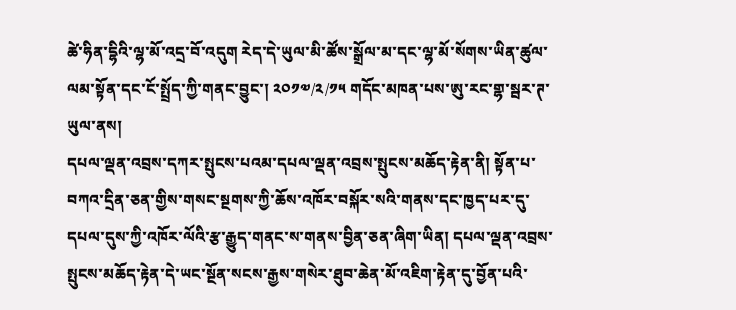ཚེ་ཧིན་དྷིའི་ལྷ་མོ་འདྲ་བོ་འདུག རེད་དེ་ཡུལ་མི་ཚོས་སྒྲོལ་མ་དང་ལྷ་མོ་སོགས་ཡིན་ཚུལ་ལམ་སྟོན་དང་ངོ་སྤྲོད་ཀྱི་གནང་བྱུང་། ༢༠༡༧/༢/༡༥ གདོང་མཁན་པས་ཨུ་རང་གྷ་སྦར་ཊ་ཡུལ་ནས།
དཔལ་ལྡན་འབྲས་དཀར་སྤུངས་པའམ་དཔལ་ལྡན་འབྲས་སྤུངས་མཆོད་རྟེན་ནི། སྟོན་པ་བཀའ་དྲིན་ཅན་གྱིས་གསང་སྔགས་ཀྱི་ཆོས་འཁོར་བསྐོར་སའི་གནས་དང་ཁྱད་པར་དུ་དཔལ་དུས་ཀྱི་འཁོར་ལོའི་རྩ་རྒྱུད་གནང་ས་གནས་བྱིན་ཅན་ཞིག་ཡིན། དཔལ་ལྡན་འབྲས་སྤུངས་མཆོད་རྟེན་དེ་ཡང་སྔོན་སངས་རྒྱས་གསེར་ཐུབ་ཆེན་མོ་འཇིག་རྟེན་དུ་བྱོན་པའི་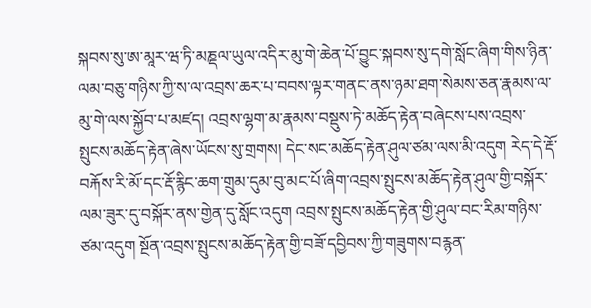སྐབས་སུ་ཨ་མཱར་ཝ་ཏི་མཎྡལ་ཡུལ་འདིར་མུ་གེ་ཆེན་པོ་བྱུང་སྐབས་སུ་དགེ་སློང་ཞིག་གིས་ཉིན་ལམ་བཅུ་གཉིས་ཀྱི་ས་ལ་འབྲས་ཆར་པ་བབས་ལྟར་གནང་ནས་ཉམ་ཐག་སེམས་ཅན་རྣམས་ལ་མུ་གེ་ལས་སྐྱོབ་པ་མཛད། འབྲས་ལྷག་མ་རྣམས་བསྡུས་ཏེ་མཆོད་རྟེན་བཞེངས་པས་འབྲས་སྤུངས་མཆོད་རྟེན་ཞེས་ཡོངས་སུ་གྲགས། དེང་སང་མཆོད་རྟེན་ཤུལ་ཙམ་ལས་མི་འདུག རེད་དེ་རྡོ་བརྐོས་རི་མོ་དང་རྡོ་རྙིང་ཆག་གྲུམ་དུམ་བུ་མང་པོ་ཞིག་འབྲས་སྤུངས་མཆོད་རྟེན་ཤུལ་གྱི་བསྐོར་ལམ་ཟུར་དུ་བསྐོར་ནས་གྱེན་དུ་སློང་འདུག འབྲས་སྤུངས་མཆོད་རྟེན་གྱི་ཤུལ་བང་རིམ་གཉིས་ཙམ་འདུག སྔོན་འབྲས་སྤུངས་མཆོད་རྟེན་གྱི་བཟོ་དབྱིབས་ཀྱི་གཟུགས་བརྙན་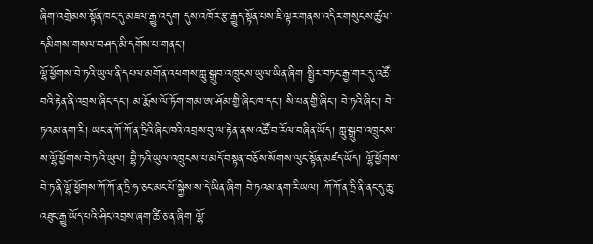ཞིག་འགྲེམས་སྟོན་ཁང་དུ་མཇལ་རྒྱུ་འདུག དུས་འཁོར་རྩ་རྒྱུད་སྟོན་པས་ཇི་ལྟར་གནས་འདིར་གསུངས་ཚུལ་དམིགས་གསལ་བཤད་མི་དགོས་པ་གནང་།
ལྷོ་ཕྱོགས་བེ་ཏའི་ཡུལ་ནི་དཔལ་མགོན་འཕགས་ཀླུ་སྒྲུབ་འཁྲུངས་ཡུལ་ཡིན་ཞིག སྤྱིར་བཏང་རྒྱ་གར་དུ་འཚོ་བའི་རྟེན་ནི་འབྲས་ཞིང་དང་། མ་རྨོས་ལོ་ཏོག་གམ་ཨ་ཤོམ་གྱི་ཞིང་ཁ་དང་། སི་པན་གྱི་ཞིང་། བེ་ཏའི་ཞིང་། བེ་ཏའམ་ནག་རི། ཡང་ན་ཀོ་ཀོ་ན་ཏྲིའི་ཞིང་ཁའི་འབྲས་བུ་ལ་རྟེན་ནས་འཚོ་བ་རོལ་བཞིན་ཡོད། ཀླུ་སྒྲུབ་འཁྲུངས་ས་ལྷོ་ཕྱོགས་བེ་ཏའི་ཡུལ། བྷཻ་ཏའི་ཡུལ་འཁྲུངས་པ་མདོ་བསྟན་བཅོས་སོགས་ལུང་སྟོན་མཛད་ཡོད། ལྷོ་ཕྱོགས་བེ་ཏ་ནི་ལྷོ་ཕྱོགས་ཀོ་ཀོ་ན་ཏྲི་ཧ་ཅང་མང་པོ་སྐྱེས་ས་དེ་ཡིན་ཞིག བེ་ཏའམ་ནག་རི་ཡལ། ཀོ་ཀོ་ན་ཏྲི་ནི་ནང་དུ་ཆུ་འཐུང་རྒྱུ་ཡོད་པའི་ཤིང་འབྲས་ཞག་ཚི་ཅ་ན་ཞིག ལྷོ་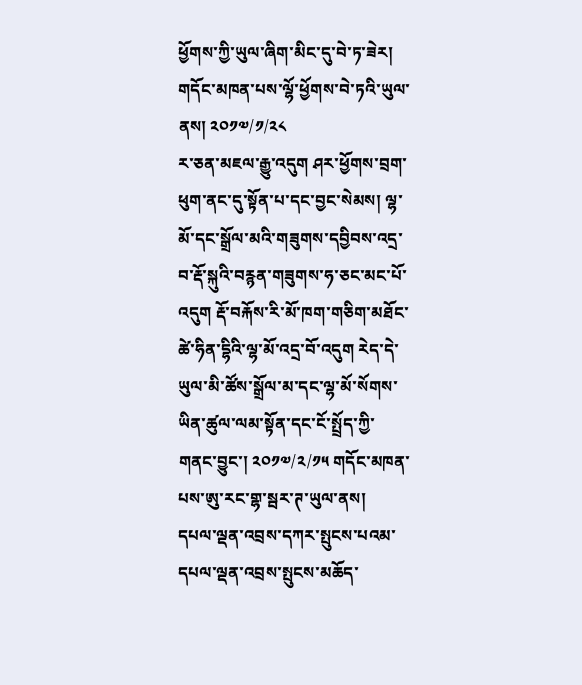ཕྱོགས་ཀྱི་ཡུལ་ཞིག་མིང་དུ་བེ་ཏ་ཟེར། གདོང་མཁན་པས་ལྷོ་ཕྱོགས་བེ་ཏའི་ཡུལ་ནས། ༢༠༡༧/༡/༢༨
ར་ཅན་མཇལ་རྒྱུ་འདུག ཤར་ཕྱོགས་བྲག་ཕུག་ནང་དུ་སྟོན་པ་དང་བྱང་སེམས། ལྷ་མོ་དང་སྒྲོལ་མའི་གཟུགས་དབྱིབས་འདྲ་བ་རྡོ་སྐུའི་བརྙན་གཟུགས་ཧ་ཅང་མང་པོ་འདུག རྡོ་བརྐོས་རི་མོ་ཁག་གཅིག་མཐོང་ཚེ་ཧིན་དྷིའི་ལྷ་མོ་འདྲ་བོ་འདུག རེད་དེ་ཡུལ་མི་ཚོས་སྒྲོལ་མ་དང་ལྷ་མོ་སོགས་ཡིན་ཚུལ་ལམ་སྟོན་དང་ངོ་སྤྲོད་ཀྱི་གནང་བྱུང་། ༢༠༡༧/༢/༡༥ གདོང་མཁན་པས་ཨུ་རང་གྷ་སྦར་ཊ་ཡུལ་ནས།
དཔལ་ལྡན་འབྲས་དཀར་སྤུངས་པའམ་དཔལ་ལྡན་འབྲས་སྤུངས་མཆོད་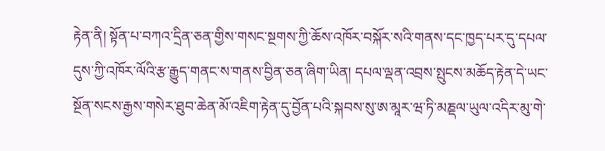རྟེན་ནི། སྟོན་པ་བཀའ་དྲིན་ཅན་གྱིས་གསང་སྔགས་ཀྱི་ཆོས་འཁོར་བསྐོར་སའི་གནས་དང་ཁྱད་པར་དུ་དཔལ་དུས་ཀྱི་འཁོར་ལོའི་རྩ་རྒྱུད་གནང་ས་གནས་བྱིན་ཅན་ཞིག་ཡིན། དཔལ་ལྡན་འབྲས་སྤུངས་མཆོད་རྟེན་དེ་ཡང་སྔོན་སངས་རྒྱས་གསེར་ཐུབ་ཆེན་མོ་འཇིག་རྟེན་དུ་བྱོན་པའི་སྐབས་སུ་ཨ་མཱར་ཝ་ཏི་མཎྡལ་ཡུལ་འདིར་མུ་གེ་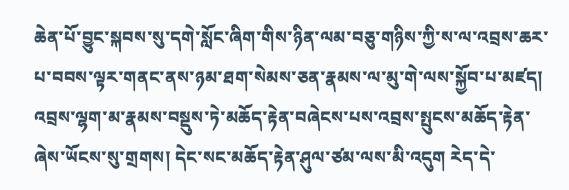ཆེན་པོ་བྱུང་སྐབས་སུ་དགེ་སློང་ཞིག་གིས་ཉིན་ལམ་བཅུ་གཉིས་ཀྱི་ས་ལ་འབྲས་ཆར་པ་བབས་ལྟར་གནང་ནས་ཉམ་ཐག་སེམས་ཅན་རྣམས་ལ་མུ་གེ་ལས་སྐྱོབ་པ་མཛད། འབྲས་ལྷག་མ་རྣམས་བསྡུས་ཏེ་མཆོད་རྟེན་བཞེངས་པས་འབྲས་སྤུངས་མཆོད་རྟེན་ཞེས་ཡོངས་སུ་གྲགས། དེང་སང་མཆོད་རྟེན་ཤུལ་ཙམ་ལས་མི་འདུག རེད་དེ་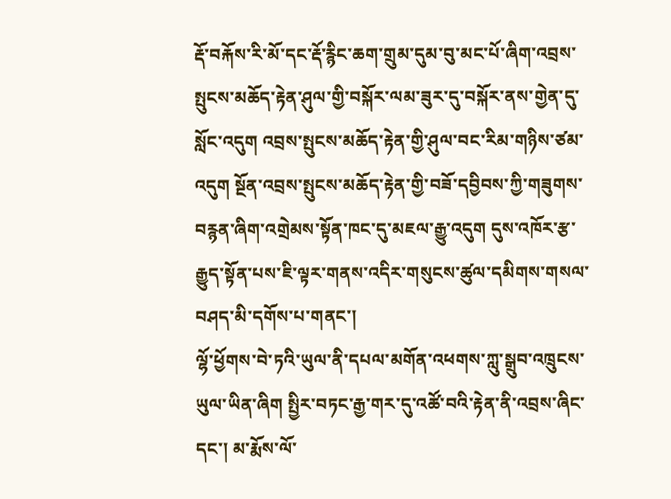རྡོ་བརྐོས་རི་མོ་དང་རྡོ་རྙིང་ཆག་གྲུམ་དུམ་བུ་མང་པོ་ཞིག་འབྲས་སྤུངས་མཆོད་རྟེན་ཤུལ་གྱི་བསྐོར་ལམ་ཟུར་དུ་བསྐོར་ནས་གྱེན་དུ་སློང་འདུག འབྲས་སྤུངས་མཆོད་རྟེན་གྱི་ཤུལ་བང་རིམ་གཉིས་ཙམ་འདུག སྔོན་འབྲས་སྤུངས་མཆོད་རྟེན་གྱི་བཟོ་དབྱིབས་ཀྱི་གཟུགས་བརྙན་ཞིག་འགྲེམས་སྟོན་ཁང་དུ་མཇལ་རྒྱུ་འདུག དུས་འཁོར་རྩ་རྒྱུད་སྟོན་པས་ཇི་ལྟར་གནས་འདིར་གསུངས་ཚུལ་དམིགས་གསལ་བཤད་མི་དགོས་པ་གནང་།
ལྷོ་ཕྱོགས་བེ་ཏའི་ཡུལ་ནི་དཔལ་མགོན་འཕགས་ཀླུ་སྒྲུབ་འཁྲུངས་ཡུལ་ཡིན་ཞིག སྤྱིར་བཏང་རྒྱ་གར་དུ་འཚོ་བའི་རྟེན་ནི་འབྲས་ཞིང་དང་། མ་རྨོས་ལོ་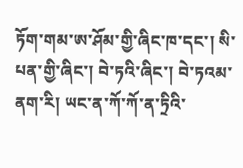ཏོག་གམ་ཨ་ཤོམ་གྱི་ཞིང་ཁ་དང་། སི་པན་གྱི་ཞིང་། བེ་ཏའི་ཞིང་། བེ་ཏའམ་ནག་རི། ཡང་ན་ཀོ་ཀོ་ན་ཏྲིའི་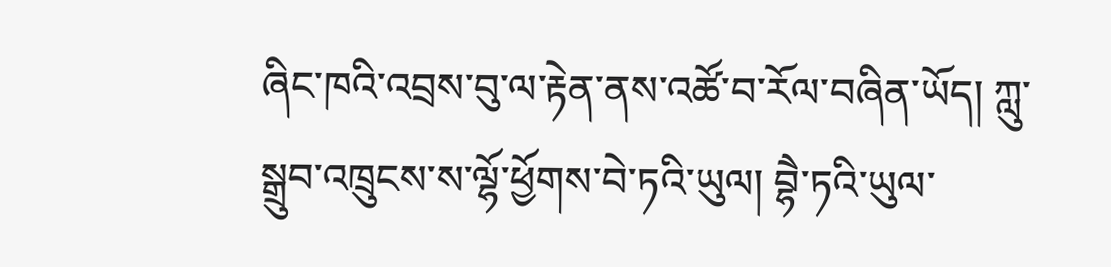ཞིང་ཁའི་འབྲས་བུ་ལ་རྟེན་ནས་འཚོ་བ་རོལ་བཞིན་ཡོད། ཀླུ་སྒྲུབ་འཁྲུངས་ས་ལྷོ་ཕྱོགས་བེ་ཏའི་ཡུལ། བྷཻ་ཏའི་ཡུལ་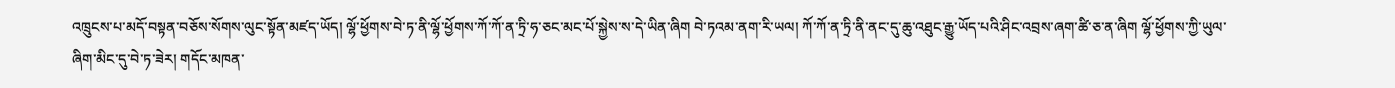འཁྲུངས་པ་མདོ་བསྟན་བཅོས་སོགས་ལུང་སྟོན་མཛད་ཡོད། ལྷོ་ཕྱོགས་བེ་ཏ་ནི་ལྷོ་ཕྱོགས་ཀོ་ཀོ་ན་ཏྲི་ཧ་ཅང་མང་པོ་སྐྱེས་ས་དེ་ཡིན་ཞིག བེ་ཏའམ་ནག་རི་ཡལ། ཀོ་ཀོ་ན་ཏྲི་ནི་ནང་དུ་ཆུ་འཐུང་རྒྱུ་ཡོད་པའི་ཤིང་འབྲས་ཞག་ཚི་ཅ་ན་ཞིག ལྷོ་ཕྱོགས་ཀྱི་ཡུལ་ཞིག་མིང་དུ་བེ་ཏ་ཟེར། གདོང་མཁན་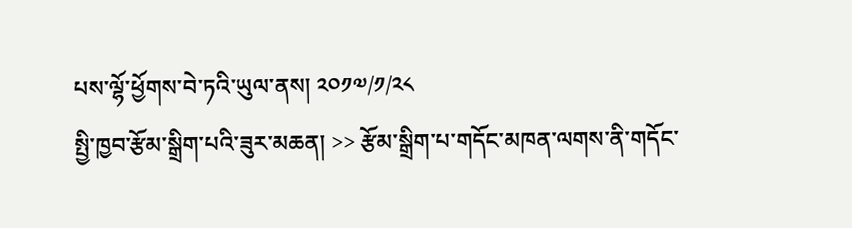པས་ལྷོ་ཕྱོགས་བེ་ཏའི་ཡུལ་ནས། ༢༠༡༧/༡/༢༨
སྤྱི་ཁྱབ་རྩོམ་སྒྲིག་པའི་ཟུར་མཆན། >> རྩོམ་སྒྲིག་པ་གདོང་མཁན་ལགས་ནི་གདོང་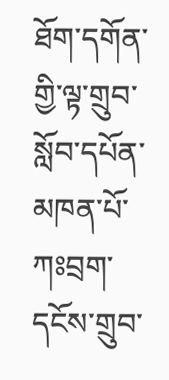ཐོག་དགོན་གྱི་ལྟ་གྲུབ་སློབ་དཔོན་མཁན་པོ་ཀཿབྲག་དངོས་གྲུབ་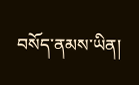བསོད་ནམས་ཡིན།